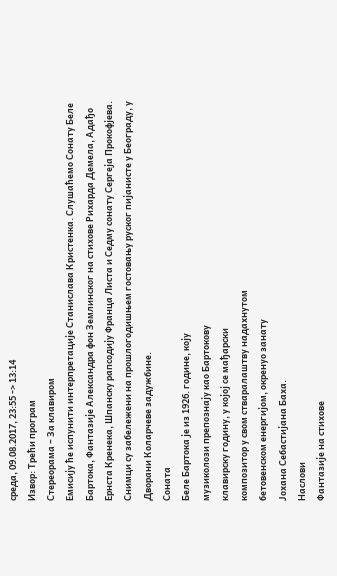среда, 09.08.2017, 23:55 -> 13:14
Извор: Tрећи програм
Стереорама – За клавиром
Емисију ће испунити интерпретације Станислава Кристенка. Слушаћемо Сонату Беле Бартока, Фантазије Александра фон Землинског на стихове Рихарда Демела, Адађо Ернста Кренека, Шпанску рапсодију Франца Листа и Седму сонату Сергеја Прокофјева. Снимци су забележени на прошлогодишњем гостовању руског пијанисте у Београду, у Дворани Коларчеве задужбине.
Соната
Беле Бартока је из 1926. године, коју
музиколози препознају као Бартокову
клавирску годину, у којој се мађарски
композитор у свом стваралаштву надахнутом
бетовенском енергијом, окренуо занату
Јохана Себастијана Баха.
Наслови
Фантазије на стихове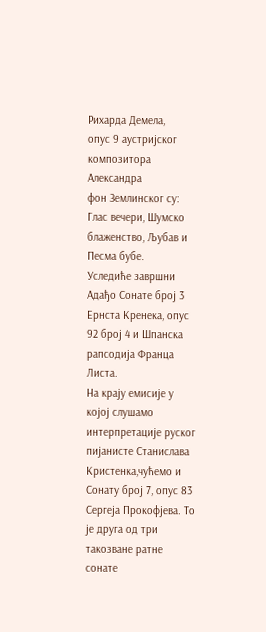Рихарда Демела,
опус 9 аустријског композитора Александра
фон Землинског су: Глас вечери, Шумско
блаженство, Љубав и Песма бубе.
Уследиће завршни Адађо Сонате број 3 Ернста Кренека, опус 92 број 4 и Шпанска рапсодија Франца Листа.
На крају емисије у којој слушамо интерпретације руског пијанисте Станислава Кристенка,чућемо и Сонату број 7, опус 83 Сергеја Прокофјева. То је друга од три такозване ратне сонате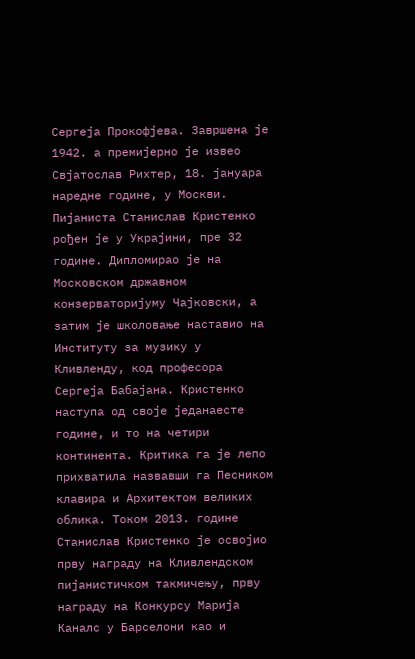Сергеја Прокофјева. Завршена је 1942. а премијерно је извео Свјатослав Рихтер, 18. јануара наредне године, у Москви.
Пијаниста Станислав Кристенко рођен је у Украјини, пре 32 године. Дипломирао је на Московском државном конзерваторијуму Чајковски, а затим је школовање наставио на Институту за музику у Кливленду, код професора Сергеја Бабајана. Кристенко наступа од своје једанаесте године, и то на четири континента. Критика га је лепо прихватила назвавши га Песником клавира и Архитектом великих облика. Током 2013. године Станислав Кристенко је освојио прву награду на Кливлендском пијанистичком такмичењу, прву награду на Конкурсу Марија Каналс у Барселони као и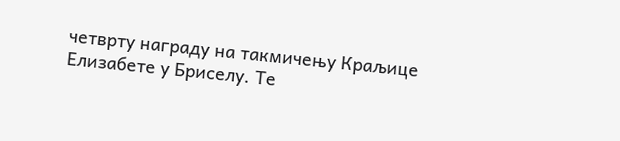четврту награду на такмичењу Краљице Елизабете у Бриселу. Те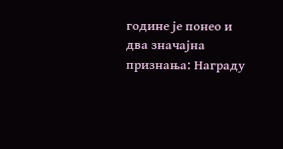године је понео и два значајна признања: Награду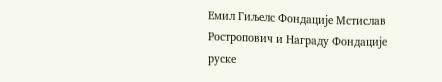Емил Гиљелс Фондације Мстислав Ростропович и Награду Фондације руске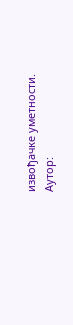извођачке уметности.
Аутор: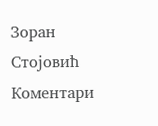Зоран Стојовић
Коментари